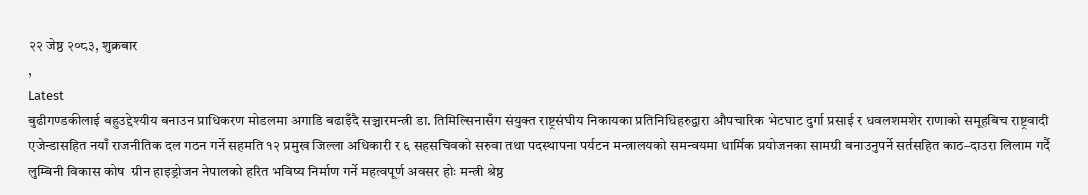२२ जेष्ठ २०८३, शुक्रबार
,
Latest
बुढीगण्डकीलाई बहुउद्देश्यीय बनाउन प्राधिकरण मोडलमा अगाडि बढाइँदै सञ्चारमन्त्री डा. तिमिल्सिनासँग संयुक्त राष्ट्रसंघीय निकायका प्रतिनिधिहरुद्वारा औपचारिक भेटघाट दुर्गा प्रसाई र धवलशमशेर राणाको समूहबिच राष्ट्रवादी एजेन्डासहित नयाँ राजनीतिक दल गठन गर्ने सहमति १२ प्रमुख जिल्ला अधिकारी र ६ सहसचिवको सरुवा तथा पदस्थापना पर्यटन मन्त्रालयको समन्वयमा धार्मिक प्रयोजनका सामग्री बनाउनुपर्ने सर्तसहित काठ–दाउरा लिलाम गर्दै लुम्बिनी विकास कोष  ग्रीन हाइड्रोजन नेपालको हरित भविष्य निर्माण गर्ने महत्वपूर्ण अवसर होः मन्त्री श्रेष्ठ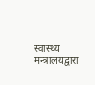स्वास्थ्य मन्त्रालयद्वारा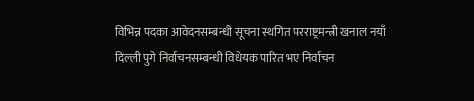विभिन्न पदका आवेदनसम्बन्धी सूचना स्थगित परराष्ट्रमन्त्री खनाल नयाँ दिल्ली पुगे निर्वाचनसम्बन्धी विधेयक पारित भए निर्वाचन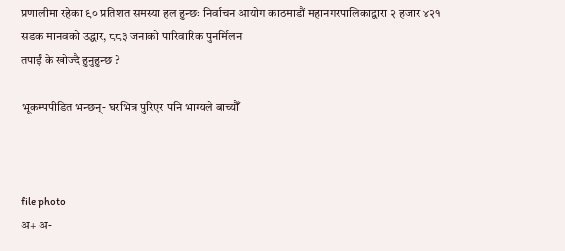प्रणालीमा रहेका ९० प्रतिशत समस्या हल हुन्छः निर्वाचन आयोग काठमाडौं महानगरपालिकाद्वारा २ हजार ४२१ सडक मानवको उद्धार, ८८३ जनाको पारिवारिक पुनर्मिलन
तपाईं के खोज्दै हुनुहुन्छ ?

भूकम्पपीडित भन्छन्- घरभित्र पुरिएर पनि भाग्यले बाच्यौँ



file photo
अ+ अ-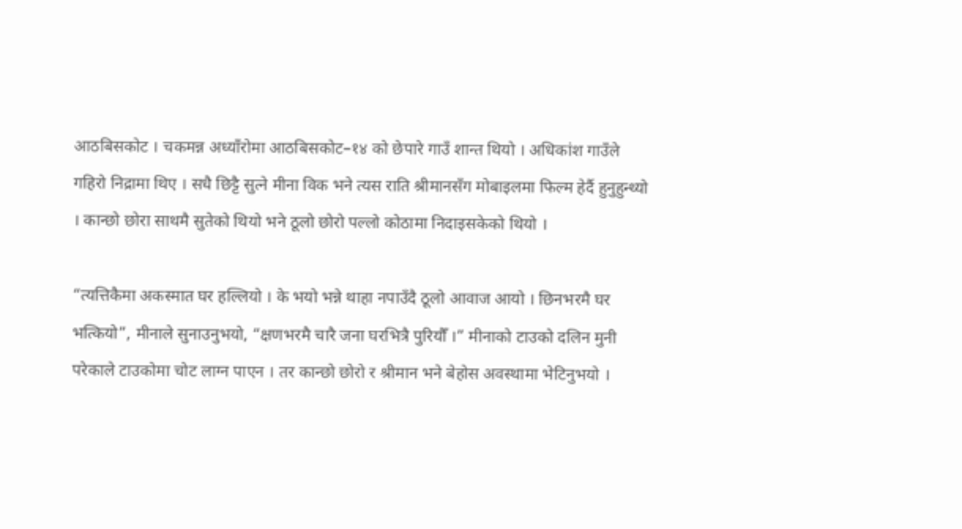आठबिसकोट । चकमन्न अध्याँरोमा आठबिसकोट–१४ को छेपारे गाउँ शान्त थियो । अधिकांश गाउँले गहिरो निद्रामा थिए । सधै छिट्टै सुत्ने मीना विक भने त्यस राति श्रीमानसँग मोबाइलमा फिल्म हेर्दै हुनुहुन्थ्यो । कान्छो छोरा साथमै सुतेको थियो भने ठूलो छोरो पल्लो कोठामा निदाइसकेको थियो ।

“त्यत्तिकैमा अकस्मात घर हल्लियो । के भयो भन्ने थाहा नपाउँदै ठूलो आवाज आयो । छिनभरमै घर भत्कियो”, मीनाले सुनाउनुभयो, “क्षणभरमै चारै जना घरभित्रै पुरियौँ ।” मीनाको टाउको दलिन मुनी परेकाले टाउकोमा चोट लाग्न पाएन । तर कान्छो छोरो र श्रीमान भने बेहोस अवस्थामा भेटिनुभयो ।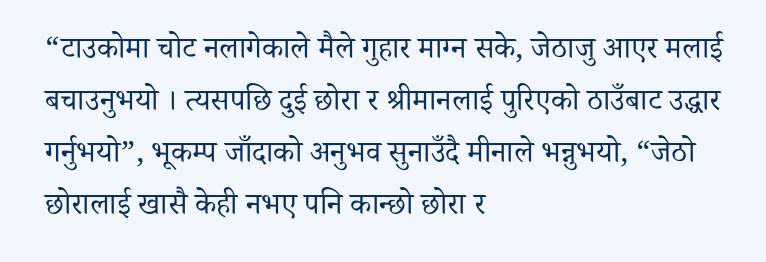“टाउकोमा चोट नलागेकाले मैले गुहार माग्न सके, जेठाजु आएर मलाई बचाउनुभयो । त्यसपछि दुई छोरा र श्रीमानलाई पुरिएको ठाउँबाट उद्धार गर्नुभयो”, भूकम्प जाँदाको अनुभव सुनाउँदै मीनाले भन्नुभयो, “जेठो छोरालाई खासै केही नभए पनि कान्छो छोरा र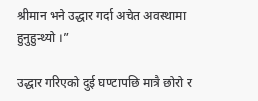श्रीमान भने उद्धार गर्दा अचेत अवस्थामा हुनुहुन्थ्यो ।”

उद्धार गरिएको दुई घण्टापछि मात्रै छोरो र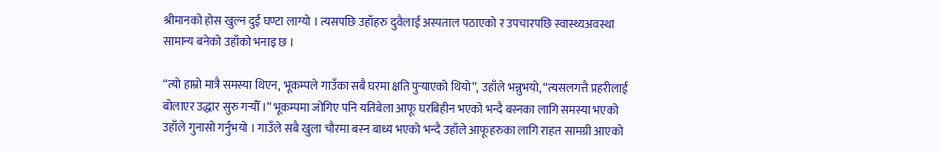श्रीमानको होस खुल्न दुई घण्टा लाग्यो । त्यसपछि उहाँहरु दुवैलाई अस्पताल पठाएको र उपचारपछि स्वास्थ्यअवस्था सामान्य बनेको उहाँको भनाइ छ ।

“त्यो हाम्रो मात्रै समस्या थिएन, भूकम्पले गाउँका सबै घरमा क्षति पुर्‍याएको थियो”, उहाँले भन्नुभयो, “त्यसलगत्तै प्रहरीलाई बोलाएर उद्धार सुरु गर्‍यौँ ।” भूकम्पमा जोगिए पनि यतिबेला आफू घरबिहीन भएको भन्दै बस्नका लागि समस्या भएको उहाँले गुनासो गर्नुभयो । गाउँले सबै खुला चौरमा बस्न बाध्य भएको भन्दै उहाँले आफूहरुका लागि राहत सामग्री आएको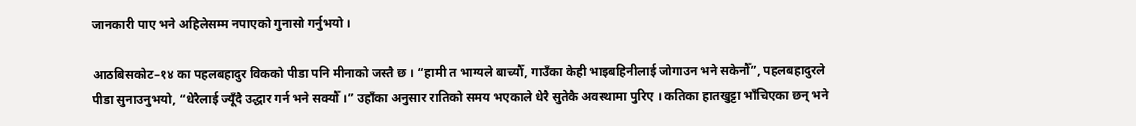जानकारी पाए भने अहिलेसम्म नपाएको गुनासो गर्नुभयो ।

आठबिसकोट–१४ का पहलबहादुर विकको पीडा पनि मीनाको जस्तै छ । “हामी त भाग्यले बाच्यौँ, गाउँका केही भाइबहिनीलाई जोगाउन भने सकेनौँ”, पहलबहादुरले पीडा सुनाउनुभयो, “धेरैलाई ज्यूँदै उद्धार गर्न भने सक्यौँ ।” उहाँका अनुसार रातिको समय भएकाले धेरै सुतेकै अवस्थामा पुरिए । कतिका हातखुट्टा भाँचिएका छन् भने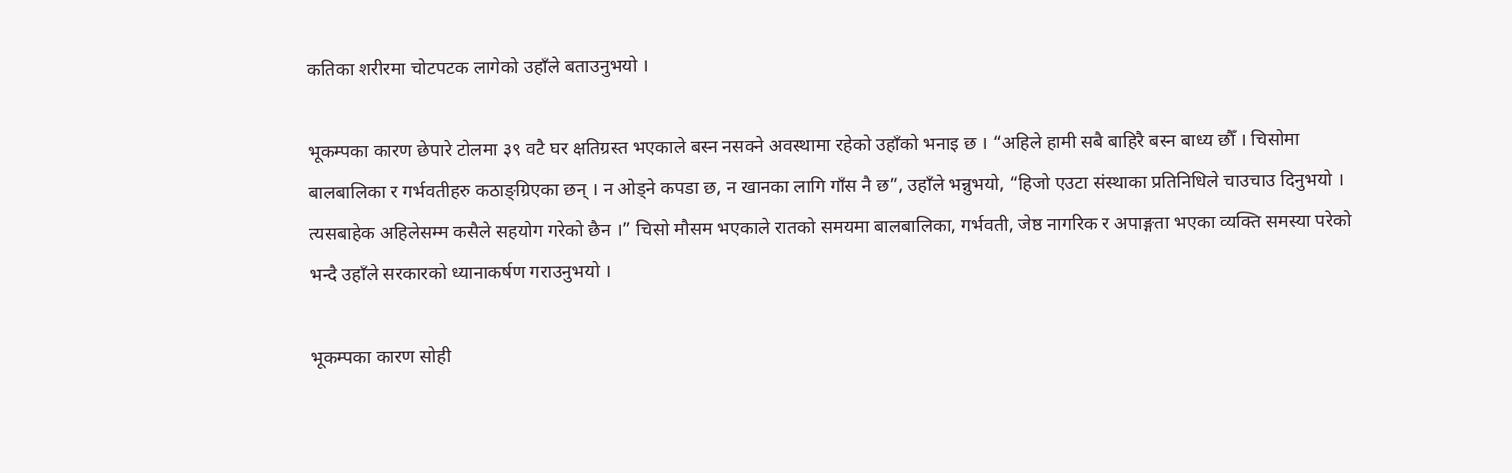कतिका शरीरमा चोटपटक लागेको उहाँले बताउनुभयो ।

भूकम्पका कारण छेपारे टोलमा ३९ वटै घर क्षतिग्रस्त भएकाले बस्न नसक्ने अवस्थामा रहेको उहाँको भनाइ छ । “अहिले हामी सबै बाहिरै बस्न बाध्य छौँ । चिसोमा बालबालिका र गर्भवतीहरु कठाङ्ग्रिएका छन् । न ओड्ने कपडा छ, न खानका लागि गाँस नै छ”, उहाँले भन्नुभयो, “हिजो एउटा संस्थाका प्रतिनिधिले चाउचाउ दिनुभयो । त्यसबाहेक अहिलेसम्म कसैले सहयोग गरेको छैन ।” चिसो मौसम भएकाले रातको समयमा बालबालिका, गर्भवती, जेष्ठ नागरिक र अपाङ्गता भएका व्यक्ति समस्या परेको भन्दै उहाँले सरकारको ध्यानाकर्षण गराउनुभयो ।

भूकम्पका कारण सोही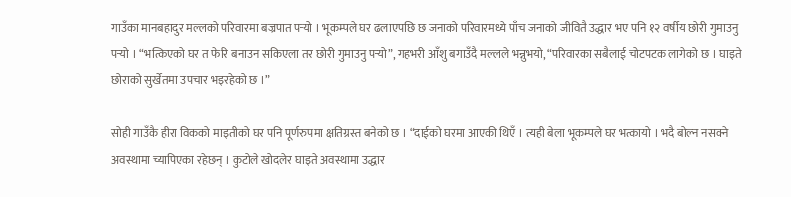गाउँका मानबहादुर मल्लको परिवारमा बज्रपात पर्‍यो । भूकम्पले घर ढलाएपछि छ जनाको परिवारमध्ये पाँच जनाको जीवितै उद्धार भए पनि १२ वर्षीय छोरी गुमाउनु पर्‍यो । “भत्किएको घर त फेरि बनाउन सकिएला तर छोरी गुमाउनु पर्‍यो”, गहभरी आँशु बगाउँदै मल्लले भन्नुभयो, “परिवारका सबैलाई चोटपटक लागेको छ । घाइते छोराको सुर्खेतमा उपचार भइरहेको छ ।”

सोही गाउँकै हीरा विकको माइतीको घर पनि पूर्णरुपमा क्षतिग्रस्त बनेको छ । “दाईको घरमा आएकी थिएँ । त्यही बेला भूकम्पले घर भत्कायो । भदै बोल्न नसक्ने अवस्थामा च्यापिएका रहेछन् । कुटोले खोदलेर घाइते अवस्थामा उद्धार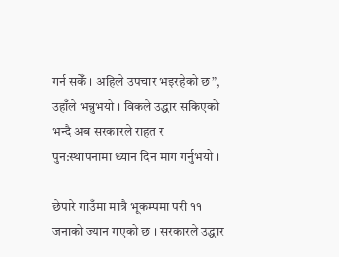गर्न सकेँ । अहिले उपचार भइरहेको छ”, उहाँले भन्नुभयो । विकले उद्धार सकिएको भन्दै अब सरकारले राहत र पुन:स्थापनामा ध्यान दिन माग गर्नुभयो ।

छेपारे गाउँमा मात्रै भूकम्पमा परी ११ जनाको ज्यान गएको छ । सरकारले उद्धार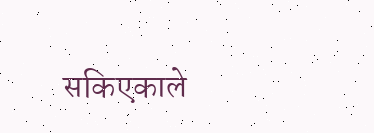सकिएकाले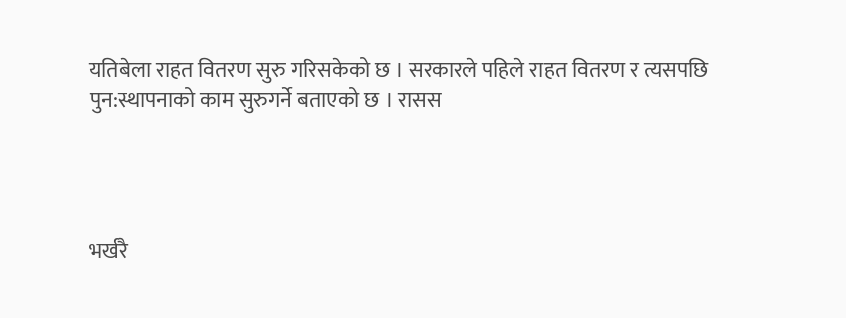यतिबेला राहत वितरण सुरु गरिसकेको छ । सरकारले पहिले राहत वितरण र त्यसपछि पुन:स्थापनाको काम सुरुगर्ने बताएको छ । रासस




भर्खरै